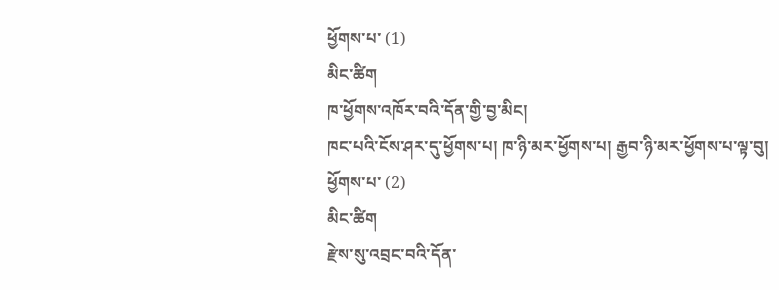ཕྱོགས་པ་ (1)
མིང་ཚིག
ཁ་ཕྱོགས་འཁོར་བའི་དོན་གྱི་བྱ་མིང།
ཁང་པའི་ངོས་ཤར་དུ་ཕྱོགས་པ། ཁ་ཉི་མར་ཕྱོགས་པ། རྒྱབ་ཉི་མར་ཕྱོགས་པ་ལྟ་བུ།
ཕྱོགས་པ་ (2)
མིང་ཚིག
རྫེས་སུ་འབྲང་བའི་དོན་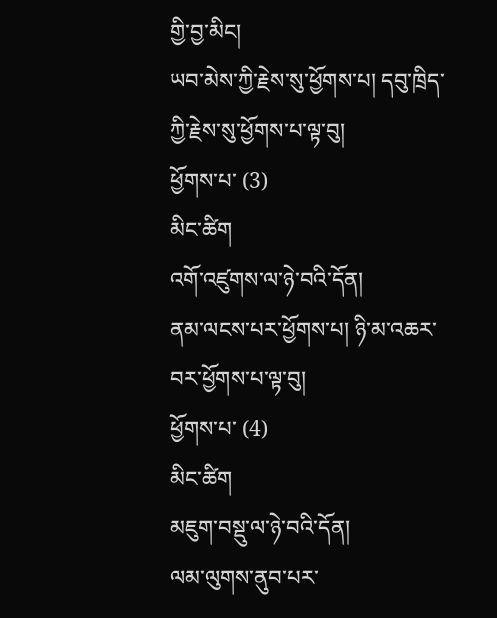གྱི་བྱ་མིང།
ཡབ་མེས་ཀྱི་རྗེས་སུ་ཕྱོགས་པ། དབུ་ཁྲིད་ཀྱི་རྗེས་སུ་ཕྱོགས་པ་ལྟ་བུ།
ཕྱོགས་པ་ (3)
མིང་ཚིག
འགོ་འཛུགས་ལ་ཉེ་བའི་དོན།
ནམ་ལངས་པར་ཕྱོགས་པ། ཉི་མ་འཆར་བར་ཕྱོགས་པ་ལྟ་བུ།
ཕྱོགས་པ་ (4)
མིང་ཚིག
མཇུག་བསྡུ་ལ་ཉེ་བའི་དོན།
ལམ་ལུགས་ནུབ་པར་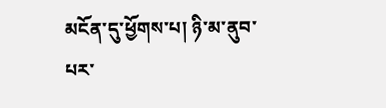མངོན་དུ་ཕྱོགས་པ། ཉི་མ་ནུབ་པར་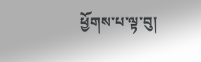ཕྱོགས་པ་ལྟ་བུ།